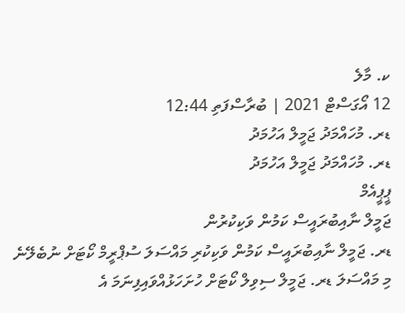ކ. މާލެ
12 އޯގަސްޓް 2021 | ބުރާސްފަތި 12:44
ޑރ. މުހައްމަދު ޖަމީލް އަހުމަދު
ޑރ. މުހައްމަދު ޖަމީލް އަހުމަދު
ޕީޕީއެމް
ޖަމީލް ނާއިބުރައީސް ކަމުން ވަކިކުރުން
ޑރ. ޖަމީލް ނާއިބުރައީސް ކަމުން ވަކިކުރި މައްސަލަ ސުޕްރީމް ކޯޓަށް ނުބެލޭނެ
މި މައްސަލަ ޑރ. ޖަމީލް ސިވިލް ކޯޓަށް ހުށަހަޅުއްވައިފިނަމަ އެ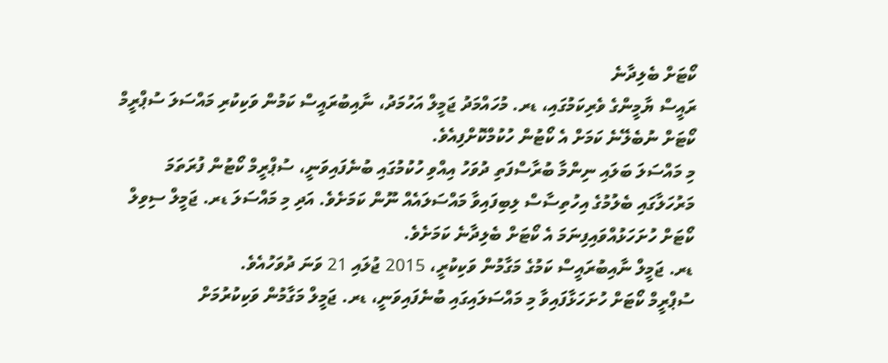ކޯޓަށް ބެލިދާނެ
ރައީސް ޔާމީންގެ ވެރިކަމުގައި، ޑރ. މުހައްމަދު ޖަމީލް އަހުމަދު، ނާއިބުރައީސް ކަމުން ވަކިކުރި މައްސަލަ ސުޕްރީމް ކޯޓަށް ނުބެލޭނެ ކަމަށް އެ ކޯޓުން ހުކުމްކޮށްފިއެވެ.
މި މައްސަލަ ބަލައި ނިންމާ ބުރާސްފަތި ދުވަހު އިއްވި ހުކުމުގައި ބުނެފައިވަނީ، ސުޕްރީމް ކޯޓުން ފުރަތަމަ މަރުހަލާގައި ބެލުމުގެ އިހުތިސާސް ލިބިފައިވާ މައްސަލައެއް ނޫން ކަމަށެވެ. އަދި މި މައްސަލަ ޑރ. ޖަމީލް ސިވިލް ކޯޓަށް ހުށަހަޅުއްވައިފިނަމަ އެ ކޯޓަށް ބެލިދާނެ ކަމަށެވެ.
ޑރ. ޖަމީލް ނާއިބުރައީސް ކަމުގެ މަގާމުން ވަކިކުރީ، 2015 ޖުލައި 21 ވަނަ ދުވަހުއެވެ.
ސުޕްރީމް ކޯޓަށް ހުށަހަޅާފައިވާ މި މައްސަލައިގައި ބުނެފައިވަނީ، ޑރ. ޖަމީލް މަގާމުން ވަކިކުރުމަށް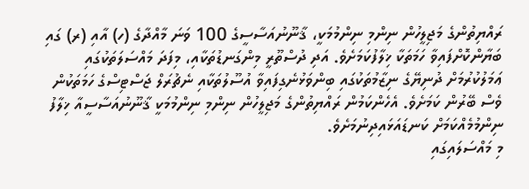ރައްޔިތުންގެ މަޖިލީހުން ނިންމި ނިންމުމަކީ، ޤާނޫނުއަސާސީގެ 100 ވަނަ މާއްދާގެ (ހ) އާއި (ރ) ގައި ބަޔާންކޮށްފައިވާ ހަމަތަކާ ޚިލާފުކަމަށެވެ. އަދި ދުސްތޫރީ މިންގަނޑުތަކާއި، މިފަދަ މައްސަލަތަކުގައި ޢަމަލުކުރުމަށް ދުނިޔޭގެ ނިޒާމުތަކުގައި ބިންވަޅުނެގިފައިވާ އުސޫލުތަކާއި ނެޗުރަލް ޖަސްޓިސްގެ ހަމަތަކުން ވެސް ބޭރުން ކަމަށެވެ. އެހެންކަމުން ރައްޔިތުންގެ މަޖިލީހުން ނިންމި ނިންމުމަކީ ޤާނޫނުއަސާސީއާ ޚިލާފު ނިންމުމެއްކަމަށް ކަނޑައަޅައިދިނުމަށެވެ.
މި މައްސަލައިގައި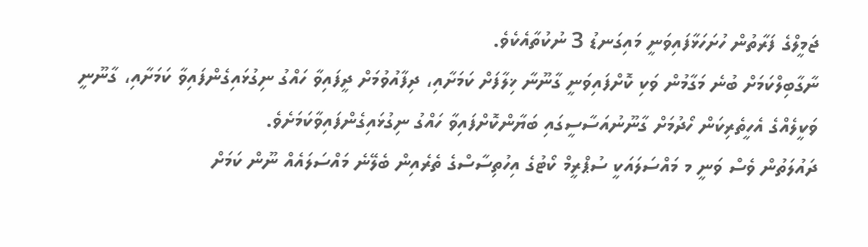ޖަމީލްގެ ފަރާތުން ހުށަހަޅާފައިވަނީ މައިގަނޑު 3 ނުކުތާއެކެވެ.
ނާގާބިލްކަމަށް ބުނެ މަގާމުން ވަކި ކޮށްފައިވަނީ ގާނޫނާ ޚިލާފަށް ކަމަށާއި، ދިފާއުވުމަށް ދީފައިވާ ހައްގު ނިގުޅައިގެންފައިވާ ކަމަށާއި، ގާނޫނީ ވަކީލެއްގެ އެހީތެރިކަން ހޯދުމަށް ގާނޫނުއަސާސީގައި ބަޔާންކޮށްފައިވާ ހައްގު ނިގުޅައިގެންފައިވާކަމަށެވެ.
ދައުލަތުން ވެސް ވަނީ މ މައްސަލައަކީ ސުޕްރީމް ކޯޓުގެ އިހުތިސާސްގެ ތެރެއިން ބެލޭނެ މައްސަލައެއް ނޫން ކަމަށް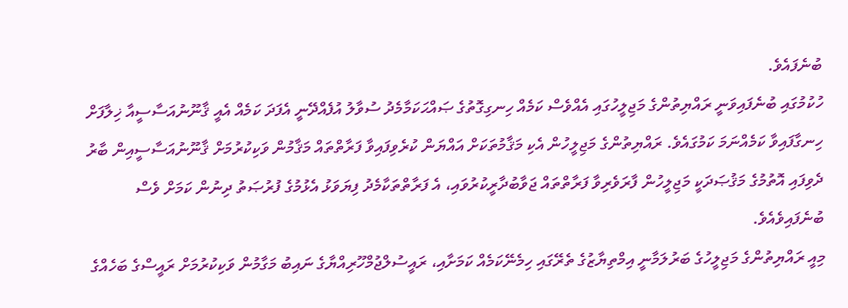ބުނެފައެވެ.
ހުކުމުގައި ބުނެފައިވަނީ ރައްޔިތުންގެ މަޖިލީހުގައި އެއްވެސް ކަމެއް ހިނގިގޮތުގެ ޞައްޙަކަމާމެދު ސުވާލު އުފެއްދޭނީ އެފަދަ ކަމެއް އެއީ ޤާނޫނުއަސާސީއާ ޚިލާފަށް ހިނގާފައިވާ ކަމެއްނަމަ ކަމުގައެވެ. ރައްޔިތުންގެ މަޖިލީހުން އެކި މަޤާމުތަކަށް އައްޔަން ކުރެވިފައިވާ ފަރާތްތައް މަޤާމުން ވަކިކުރުމަށް ޤާނޫނުއަސާސީއިން ބާރު ދެވިފައި އޮތުމުގެ މަޤުޞަދަކީ މަޖިލީހުން ފާރަވެރިވާ ފަރާތްތައް ޖަވާބުދާރީކުރުވައި، އެ ފަރާތްތަކާމެދު ފިޔަވަޅު އެޅުމުގެ ފުރުޞަތު ދިނުން ކަމަށް ވެސް ބުނެފައިވެއެވެ.
މިއީ ރައްޔިތުންގެ މަޖިލީހުގެ ބަރުލަމާނީ އިމްތިޔާޒުގެ ތެރޭގައި ހިމެނޭކަމެއް ކަމަށާއި، ރައީސުލްޖުމްހޫރިއްޔާގެ ނައިބު މަގާމުން ވަކިކުރުމަށް ރައީސްގެ ބަހެއްގެ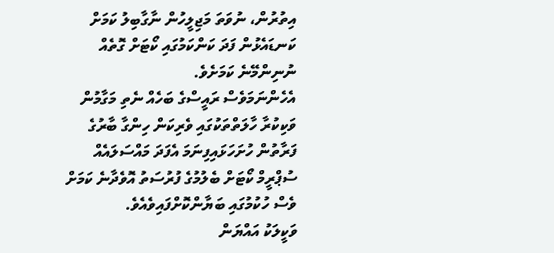އިތުރުން، ނުވަތަ މަޖިލީހުން ނާގާބިލު ކަމަށް ކަނޑައެޅުން ފަދަ ކަންކަމުގައި ކޯޓަށް ގޮތެއް ނުނިންމޭނެ ކަމަށެވެ.
އެހެންނަމަވެސް ރައީސްގެ ބަހެއް ނެތި މަގާމުން ވަކިކުރާ ހާލަތްތަކުގައި ވެރިކަން ހިންގާ ބާރުގެ ފަރާތުން ހުށަހަޅައިފިނަމަ އެފަދަ މައްސަލައެއް ސުޕްރީމް ކޯޓަށް ބެލުމުގެ ފުރުސަތު އޮވެދާނެ ކަމަށް ވެސް ހުކުމުގައި ބަޔާންކޮށްފައިވެއެވެ.
ވަކީލަކު އައްޔަން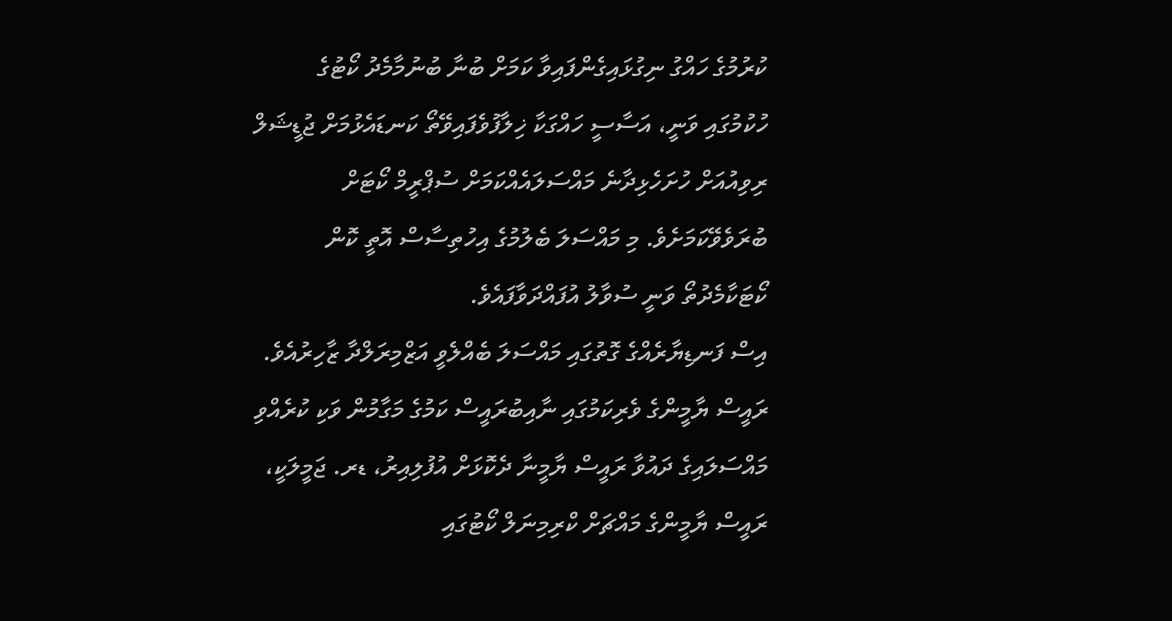ކުރުމުގެ ހައްގު ނިގުޅައިގެންފައިވާ ކަމަށް ބުނާ ބުނުމާމެދު ކޯޓުގެ ހުކުމުގައި ވަނީ، އަސާސީ ހައްގަކާ ޚިލާފުވެފައިވޭތޯ ކަނޑައެޅުމަށް ޖުޑީޝަލް ރިވިއުއަށް ހުށަހެޅިދާނެ މައްސަލައެއްކަމަށް ސުޕްރީމް ކޯޓަށް ބުރަވެވޭކަމަށެވެ. މި މައްސަލަ ބެލުމުގެ އިހުތިސާސް އޮތީ ކޮން ކޯޓަކާމެދުތޯ ވަނީ ސުވާލު އުފައްދަވާފައެވެ.
އިސް ފަނޑިޔާރެއްގެ ގޮތުގައި މައްސަލަ ބެއްލެވީ އަޒްމިރަލްދާ ޒާހިރުއެވެ.
ރައީސް ޔާމީންގެ ވެރިކަމުގައި ނާއިބުރައީސް ކަމުގެ މަގާމުން ވަކި ކުރެއްވި މައްސަލައިގެ ދައުވާ ރައީސް ޔާމީނާ ދެކޮޅަށް އުފުލިއިރު، ޑރ. ޖަމީލަކީ، ރައީސް ޔާމީންގެ މައްޗަށް ކްރިމިނަލް ކޯޓުގައި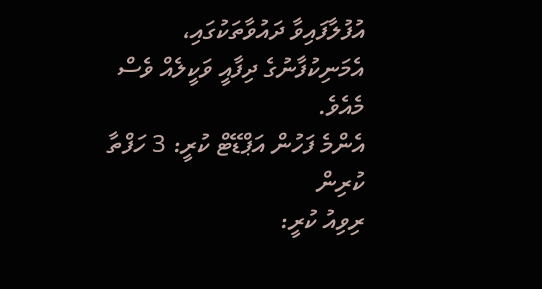އުފުލާފައިވާ ދައުވާތަކުގައި، އެމަނިކުފާނުގެ ދިފާއީ ވަކީލެއް ވެސް މެއެވެ.
އެންމެ ފަހުން އަޕްޑޭޓް ކުރީ: 3 ހަފްތާ ކުރިން
ރިވިއު ކުރީ: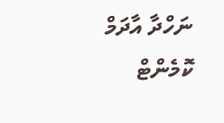ނަހްދާ އާދަމް
ކޮމެންޓް